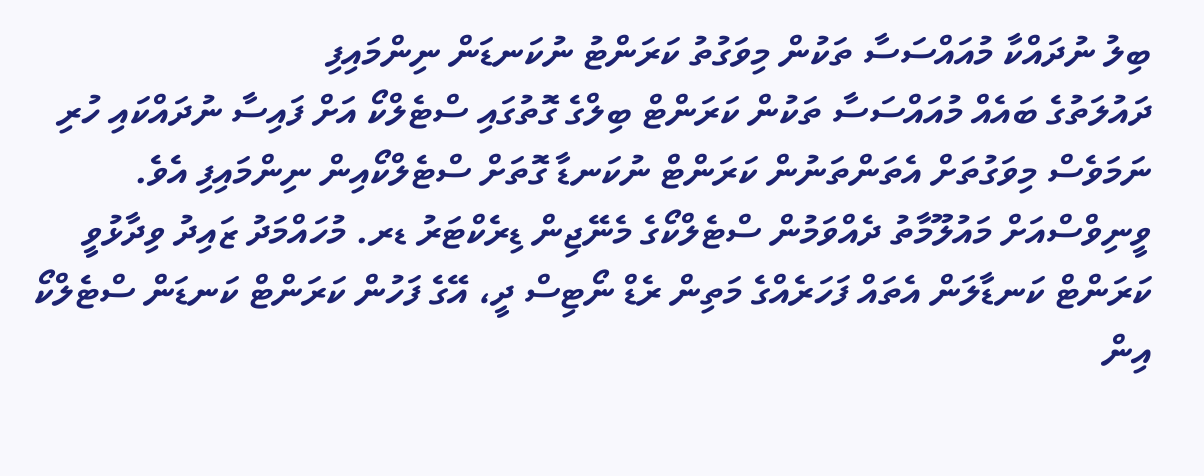ބިލު ނުދައްކާ މުއައްސަސާ ތަކުން މިވަގުތު ކަރަންޓު ނުކަނޑަން ނިންމައިފި
ދައުލަތުގެ ބައެއް މުއައްސަސާ ތަކުން ކަރަންޓް ބިލްގެ ގޮތުގައި ސްޓެލްކޯ އަށް ފައިސާ ނުދައްކައި ހުރި ނަމަވެސް މިވަގުތަށް އެތަންތަނުން ކަރަންޓް ނުކަނޑާ ގޮތަށް ސްޓެލްކޯއިން ނިންމައިފި އެވެ.
ވީނިވްސްއަށް މައުލޫމާތު ދެއްވަމުން ސްޓެލްކޯގެ މެނޭޖިން ޑިރެކްޓަރު ޑރ. މުހައްމަދު ޒައިދު ވިދާޅުވީ ކަރަންޓް ކަނޑާލަން އެތައް ފަހަރެއްގެ މަތިން ރެޑް ނޯޓިސް ދީ، އޭގެ ފަހުން ކަރަންޓް ކަނޑަން ސްޓެލްކޯ އިން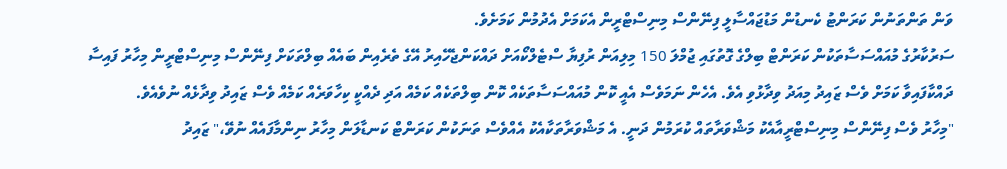ވަން ތަންތަނުން ކަރަންޓު ކެނޑުން މަޑުޖައްސާލީ ފިނޭންސް މިނިސްޓްރީން އެކަމަށް އެދުމުން ކަމަށެވެ.
ސަރުކާރުގެ މުއައްސަސާތަކުން ކަރަންޓް ބިލްގެ ގޮތުގައި ޖުމްލަ 150 މިލިއަން ރުފިޔާ ސްޓެލްކޯއަށް ދައްކަންޖެހޭއިރު އޭގެ ތެރެއިން ބައެއް ބިލްތަކަށް ފިނޭންސް މިނިސްޓްރީން މިހާރު ފައިސާ ދައްކާފައިވާ ކަމަށް ވެސް ޒައިދު މިއަދު ވިދާޅުވި އެވެ. އެހެން ނަމަވެސް އެއީ ކޮން މުއައްސަސާތަކެއް ކޮން ބިލްތަކެއް ކަމެއް އަދި ދެއްކީ ކިހާވަރެއް ކަމެއް ވެސް ޒައިދު ވިދާޅެއް ނުވެއެވެ.
"މިހާރު ވެސް ފިނޭންސް މިނިސްޓްރީއާއެކު މަޝްވަރާތައް ކުރަމުން ދަނީ. އެ މަޝްވަރާތަކާއެކު އެއްވެސް ތަނަކުން ކަރަންޓް ކަނޑާލަން މިހާރު ނިންމާފައެއް ނުވޭ،" ޒައިދު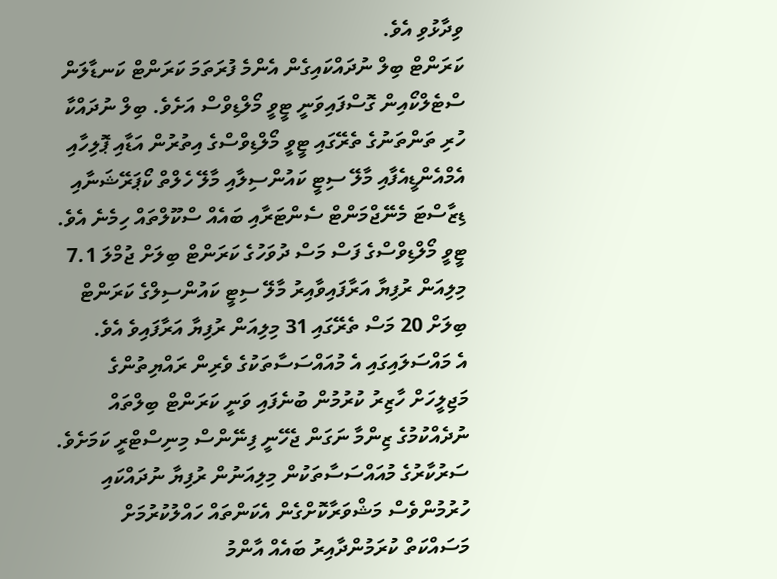ވިދާޅުވި އެވެ.
ކަރަންޓް ބިލް ނުދައްކައިގެން އެންމެ ފުރަތަމަ ކަރަންޓް ކަނޑާލަން ސްޓެލްކޯއިން ގޮސްފައިވަނީ ޓީވީ މޯލްޑިވްސް އަށެވެ. ބިލް ނުދައްކާ ހުރި ތަންތަނުގެ ތެރޭގައި ޓީވީ މޯލްޑިވްސްގެ އިތުރުން އަޑާއި ޕޮލިހާއި އެމްއެންޑީއެފާއި މާލޭ ސިޓީ ކައުންސިލާއި މާލޭ ހެލްތް ކޯޕަރޭޝަނާއި ޑިޒާސްޓަ މެނޭޖްމަންޓް ސެންޓަރާއި ބައެއް ސްކޫލްތައް ހިމެނެ އެވެ.
ޓީވީ މޯލްޑިވްސްގެ ފަސް މަސް ދުވަހުގެ ކަރަންޓް ބިލަށް ޖުމްލަ 7.1 މިލިއަން ރުފިޔާ އަރާފައިވާއިރު މާލޭ ސިޓީ ކައުންސިލްގެ ކަރަންޓް ބިލަށް 20 މަސް ތެރޭގައި 31 މިލިއަން ރުފިޔާ އަރާފައިވެ އެވެ.
އެ މައްސަލައިގައި އެ މުއައްސަސާތަކުގެ ވެރިން ރައްޔިތުންގެ މަޖިލީހަށް ހާޒިރު ކުރުމުން ބުނެފައި ވަނީ ކަރަންޓް ބިލްތައް ނުދެއްކުމުގެ ޒިންމާ ނަގަން ޖެހޭނީ ފިނޭންސް މިނިސްޓްރީ ކަމަށެވެ.
ސަރުކާރުގެ މުއައްސަސާތަކުން މިލިއަނުން ރުފިޔާ ނުދައްކައި ހުރުމުންވެސް މަޝްވަރާކޮށްގެން އެކަންތައް ހައްލުކުރުމަށް މަސައްކަތް ކުރަމުންދާއިރު ބައެއް އާންމު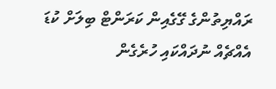ރައްޔިތުންގެ ގޭގެއިން ކަރަންޓް ބިލަށް ކުޑަ އެއްޗެއް ނުދައްކައި ހުރެގެން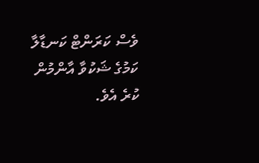ވެސް ކަރަންޓް ކަނޑާލާ ކަމުގެ ޝަކުވާ އާންމުން ކުރެ އެވެ.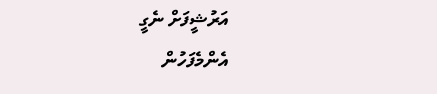އަރުޝީފަށް ނެގީ
އެންމެފަހުން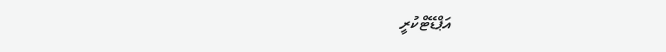އަޕްޑޭޓްކުރީ